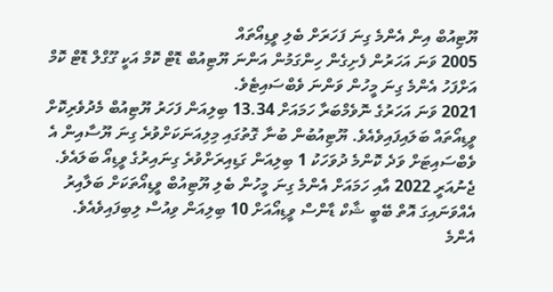ޔޫޓިއުބް އިން އެންމެ ގިނަ ފަހަރަށް ބެލި ވީޑިއޯތައް
2005 ވަނަ އަހަރުން ފެށިގެން ހިންގަމުން އަންނަ ޔޫޓިއުބް ޑޮޓް ކޮމް އަކީ ގޫގްލް ޑޮޓް ކޮމް އަށްފަހު އެންމެ ގިނަ މީހުން ވަންނަ ވެބްސައިޓެވެ.
2021 ވަނަ އަހަރުގެ ނޮވެމްބަރާ ހަމައަށް 13.34 ބިލިއަން ފަހަރު ޔޫޓިއުބް މެދުވެރިކޮށް ވީޑިއޯތައް ބަލައިފައިވެއެވެ. ޔޫޓިއުބުން ބުނާ ގޮތުގައި މިލިއަނަކަށްވުރެ ގިނަ ޔޫސާއިން އެ ވެބްސައިޓަށް ވަދެ ކޮންމެ ދުވަހަކު 1 ބިލިއަން ގަޑިއިރަށްވުރެ ގިނައިރުގެ ވީޑިއޯ ބަލައެވެ.
ޖެނުއަރީ 2022 އާއި ހަމައަށް އެންމެ ގިނަ މީހުން ބެލި ޔޫޓިއުބް ވީޑިއޯތަކަށް ބަލާއިރު އެއްވަނައިގަ އޮތް ބޭބީ ޝާކް ޑާންސް ވީޑިއޯއަށް 10 ބިލިއަން ވިއުސް ލިބިފައިވެއެވެ.
އެންމެ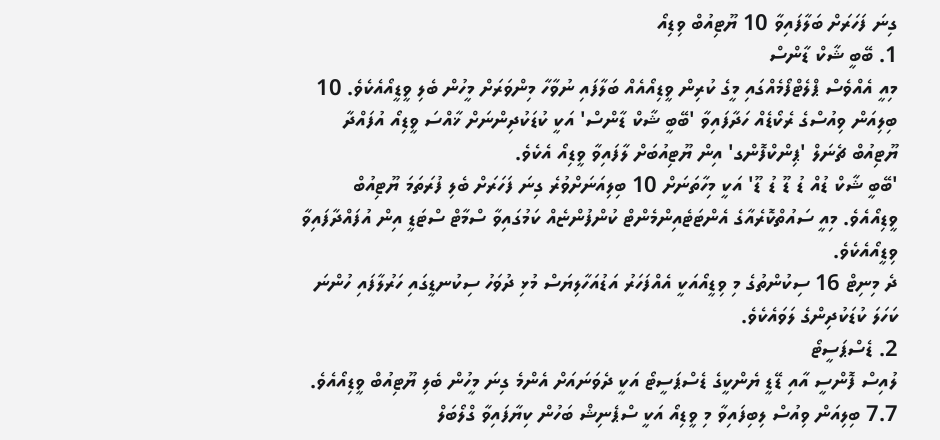ގިނަ ފަހަރަށް ބަލާފައިވާ 10 ޔޫޓިއުބް ވިޑިއޯ
1. ބޭބީ ޝާކް ޑާންސް
މިއީ އެއްވެސް ޕްލެޓްފޯމެއްގައި މީގެ ކުރިން ވީޑިއޯއެއް ބަލާފައި ނުވާހާ މިންވަރަށް މީހުން ބެލި ވީޑީއޯއެކެވެ. 10 ބިލިއަން ވިއުސްގެ ރެކޯޑެއް ހަދާފައިވާ 'ބޭބީ ޝާކް ޑާންސް' އަކީ ކުޑަކުދިންނަށް ޚާއްސަ ވީޑިއޯ އުފައްދާ ޔޫޓިއުބް ޗެނަލް 'ޕިންކްފޮންގ' އިން ޔޫޓިއުބަށް ލާފައިވާ ވީޑިއޯ އެކެވެ.
'ބޭބީ ޝާކް ޑުއް ޑު ޑޫ ޑު ޑޫ' އަކީ މިހާތަނަށް 10 ބިލިއަނަށްވުރެ ގިނަ ފަހަރަށް ބެލި ފުރަތަމަ ޔޫޓިއުބް ވީޑިއޯއެވެ. މިއީ ސައުތްކޮރެއާގެ އެންޓަޓެއިންމެންޓް ކުންފުންޏެއް ކަމުގައިވާ ސްމާޓް ސްޓަޑީ އިން އުފައްދާފައިވާ ވިޑީއޯއެކެވެ.
ދެ މިނިޓް 16 ސިކުންތުގެ މި ވިޑީއޯއަކީ އެއްފަހަރު އަޑުއަހާލިޔަސް މުޅި ދުވަހު ސިކުނޑީގައި ހަރުލާފައި ހުންނަ ކަހަލަ ކުޑަކުދިންގެ ލަވައެކެވެ.
2. ޑެސްޕަސީޓޯ
ލުއިސް ފޮންސީ އާއި ޑޭޑީ ޔެންކީގެ ޑެސްޕަސީޓޯ އަކީ ދެވަނައަށް އެންމެ ގިނަ މީހުން ބެލި ޔޫޓިއުބް ވީޑިއޯއެވެ. 7.7 ބިލިއަން ވިއުސް ލިބިފައިވާ މި ވީޑިއޯ އަކީ ސްޕެނިޝް ބަހުން ކިޔާފައިވާ ގްލޯބަލް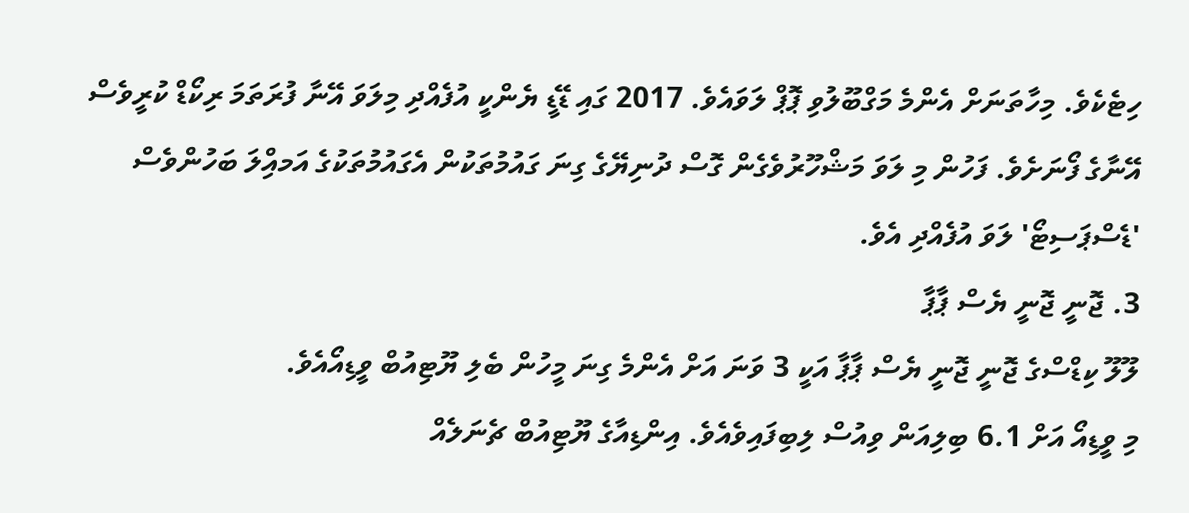ހިޓެކެވެ. މިހާތަނަށް އެންމެ މަގްބޫލުވި ޕޮޕް ލަވައެވެ. 2017 ގައި ޑޭޑީ ޔެންކީ އުފެއްދި މިލަވަ އޭނާ ފުރަތަމަ ރިކޯޑް ކުރީވެސް އޭނާގެ ފޯނަށެވެ. ފަހުން މި ލަވަ މަޝްހޫރުވެގެން ގޮސް ދުނިޔޭގެ ގިނަ ގައުމުތަކުން އެގައުމުތަކުގެ އަމއިްލަ ބަހުންވެސް 'ޑެސްޕަސިޓޯ' ލަވަ އުފެއްދި އެވެ.
3. ޖޮނީ ޖޮނީ ޔެސް ޕާޕާ
ލޫލޫ ކިޑްސްގެ ޖޮނީ ޖޮނީ ޔެސް ޕާޕާ އަކީ 3 ވަނަ އަށް އެންމެ ގިނަ މީހުން ބެލި ޔޫޓިއުބް ވީޑިއޯއެވެ.
މި ވީޑިއޯ އަށް 6.1 ބިލިއަން ވިއުސް ލިބިފައިވެއެވެ. އިންޑިއާގެ ޔޫޓިއުބް ޗެނަލެއް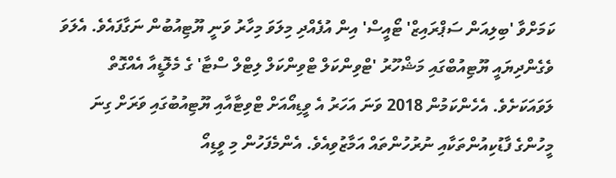ކަމަށްވާ 'ބިލިއަން ސަޕްރައިޒް' ޓޯއީސް' އިން އުފެއްދި މިލަވަ މިހާރު ވަނީ ޔޫޓިއުބުން ނަގާފައެވެ. އެލަވަ ވެގެންދިޔައީ ޔޫޓިއުބްގައި މަޝްހޫރު 'ޓްވިންކަލް ޓްވިންކަލް ލިޓްލް ސްޓާ' ގެ މެލޮޑީއާ އެއްގޮތް ލަވައަކަށެވެ. އެހެންކަމުން 2018 ވަނަ އަހަރު އެ ވީޑިއޯއަށް ޓްވިޓާއާއި ޔޫޓިއުބުގައި ވަރަށް ގިނަ މީހުންގެ ފާޑުކިއުންތަކާއި ނުރުހުންތައް އަމާޒުވިއެވެ. އެންމެފަހުން މި ވީޑިއޯ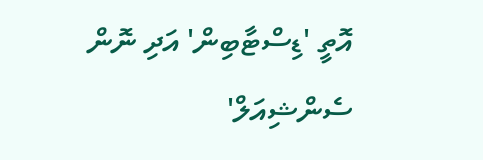އޮތީ 'ޑިސްޓާބިން' އަދި ނޮން ސެންޝިއަލް'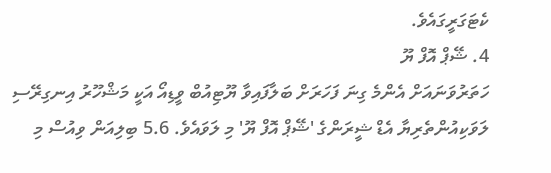ކެޓަގަރީގައެވެ.
4. ޝޭޕް އޮފް ޔޫ
ހަތަރުވަނައަށް އެންމެ ގިނަ ފަހަރަށް ބަލާފައިވާ ޔޫޓިއުބް ވީޑިއޯ އަކީ މަޝްހޫރު އިނގިރޭސި ލަވަކިއުންތެރިޔާ އެޑް ޝީރަންގެ 'ޝޭޕް އޮފް ޔޫ' މި ލަވައެވެ. 5.6 ބިލިއަން ވިއުސް މި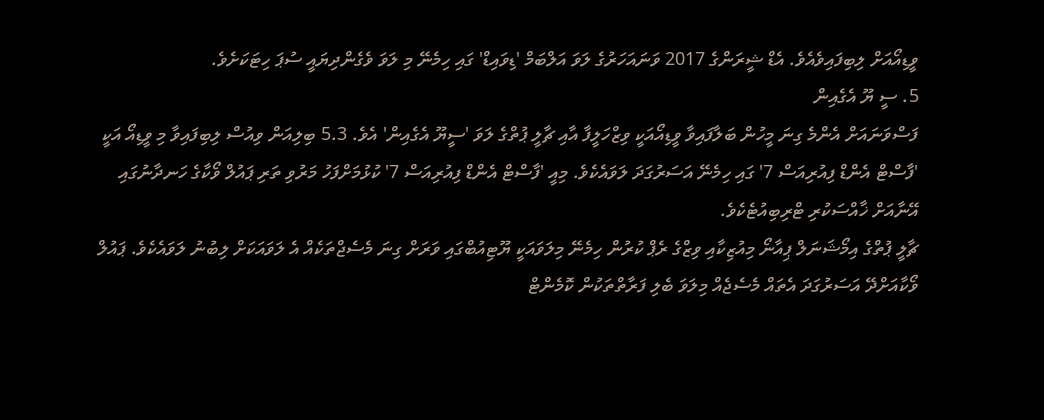ވީޑިއޯއަށް ލިބިފައިވެއެވެ. އެޑް ޝީރަންގެ 2017 ވަނައަހަރުގެ ލަވަ އަލްބަމް 'ޑިވައިޑް' ގައި ހިމެނޭ މި ލަވަ ވެގެންދިޔައީ ސުޕަ ހިޓަކަށެވެ.
5. ސީ ޔޫ އެގެއިން
ފަސްވަނައަށް އެންމެ ގިނަ މީހުން ބަލާފައިވާ ވީޑިއޯއަކީ ވިޒްހަލީފާ އާއި ޗާލީ ޕުތްގެ ލަވަ 'ސީޔޫ އެގެއިން' އެވެ. 5.3 ބިލިއަން ވިއުސް ލިބިފައިވާ މި ވީޑިއޯ އަކީ 'ފާސްޓް އެންޑް ފިއުރިއަސް 7' ގައި ހިމެނޭ އަސަރުގަދަ ލަވައެކެވެ. މިއީ 'ފާސްޓް އެންޑް ފިއުރިއަސް 7' ކުޅުމަށްފަހު މަރުވި ތަރި ޕައުލް ވޯކާގެ ހަނދާނުގައި އޭނާއަށް ޚާއްސަކުރި ޓްރިބިއުޓެކެވެ.
ޗާލީ ޕުތްގެ އިމޯޝަނަލް ޕިއާނޯ މިއުޒިކާއި ވިޒްގެ ރެޕް ކުރުން ހިމެނޭ މިލަވައަކީ ޔޫޓިއުބްގައި ވަރަށް ގިނަ މެސެޖްތަކެއް އެ ލަވައަކަށް ލިބުނު ލަވައެކެވެ. ޕައުލް ވޯކާއަށްދޭ އަސަރުގަދަ އެތައް މެސެޖެއް މިލަވަ ބެލި ފަރާތްތަކުން ކޮމެންޓް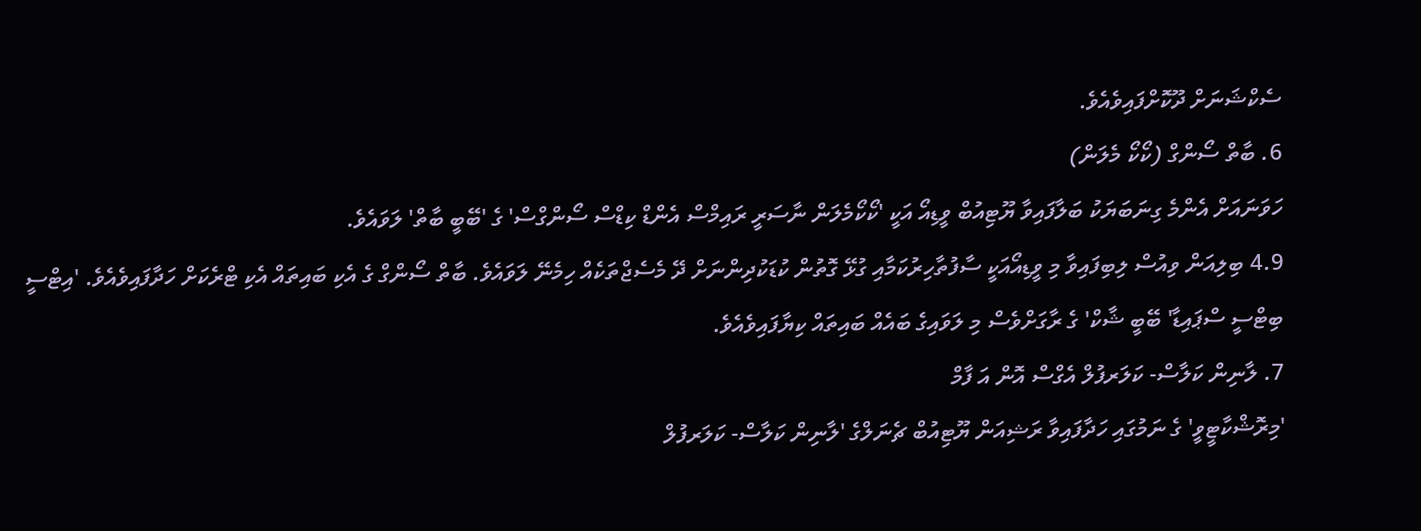ސެކްޝަނަށް ދޫކޮށްފައިވެއެވެ.
6. ބާތް ސޯންގް (ކޯކޯ މެލަން)
ހަވަނައަށް އެންމެ ގިނަބަޔަކު ބަލާފައިވާ ޔޫޓިއުބް ވީޑިއޯ އަކީ 'ކޯކޯމެލަން ނާސަރީ ރައިމްސް އެންޑް ކިޑްސް ސޯންގްސް' ގެ 'ބޭބީ ބާތް' ލަވައެވެ.
4.9 ބިލިއަން ވިއުސް ލިބިފައިވާ މި ވީޑިއޯއަކީ ސާފުތާހިރުކަމާއި ގުޅޭ ގޮތުން ކުޑަކުދިންނަށް ދޭ މެސެޖްތަކެއް ހިމެނޭ ލަވައެވެ. ބާތް ސޯންގް ގެ އެކި ބައިތައް އެކި ޓްރެކަށް ހަދާފައިވެއެވެ. 'އިޓްސީ ބިޓްސީ ސްޕައިޑާ' ބޭބީ ޝާކް' ގެ ރާގަށްވެސް މި ލަވައިގެ ބައެއް ބައިތައް ކިޔާފައިވެއެވެ.
7. ލާނިން ކަލާސް- ކަލަރފުލް އެގްސް އޮން އަ ފާމް
'މިރޮޝްކާޓީވީ' ގެ ނަމުގައި ހަދާފައިވާ ރަޝިއަން ޔޫޓިއުބް ޗެނަލްގެ 'ލާނިން ކަލާސް- ކަލަރފުލް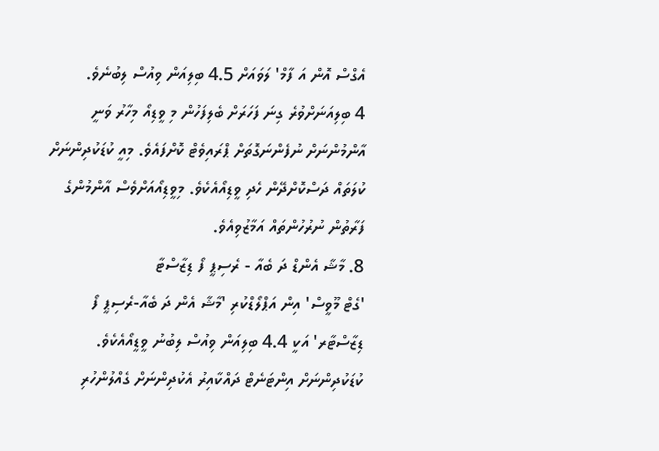އެގްސް އޮން އަ ފާމް' ލަވައަށް 4.5 ބިލިއަން ވިއުސް ލިބުނެވެ.
4 ބިލިއަނަށްވުރެ ގިނަ ފަހަރަށް ބެލިފަހުން މި ވީޑިއޯ މިހާރު ވަނީ އާންމުންނަށް ނުފެންނަގޮތަށް ޕްރައިވެޓް ކޮށްފައެވެ. މިއީ ކުޑަކުދިންނަށް ކުލަތައް ދަސްކޮށްދޭން ހެދި ވީޑިއޯއެކެވެ. މިވީޑިއޯއަށްވެސް އާންމުންގެ ފަރާތުން ނުރުހުންތައް އަމާޒުވިއެވެ.
8. މާޝާ އެންޑް ދަ ބެއާ - ރެސިޕީ ފޯ ޑިޒާސްޓާ
'ގެޓް މޫވީސް' އިން އަޕްލޯޑްކުރި 'މާޝާ އެން ދަ ބެއާ-ރެސިޕީ ފޯ ޑިޒާސްޓާރ' އަކީ 4.4 ބިލިއަން ވިއުސް ލިބުނު ވީޑީއޯއެކެވެ. ކުޑަކުދިންނަށް އިންޓަނެޓް ދައްކާއިރު އެކުދިންނަށް ގެއްލުންހުރި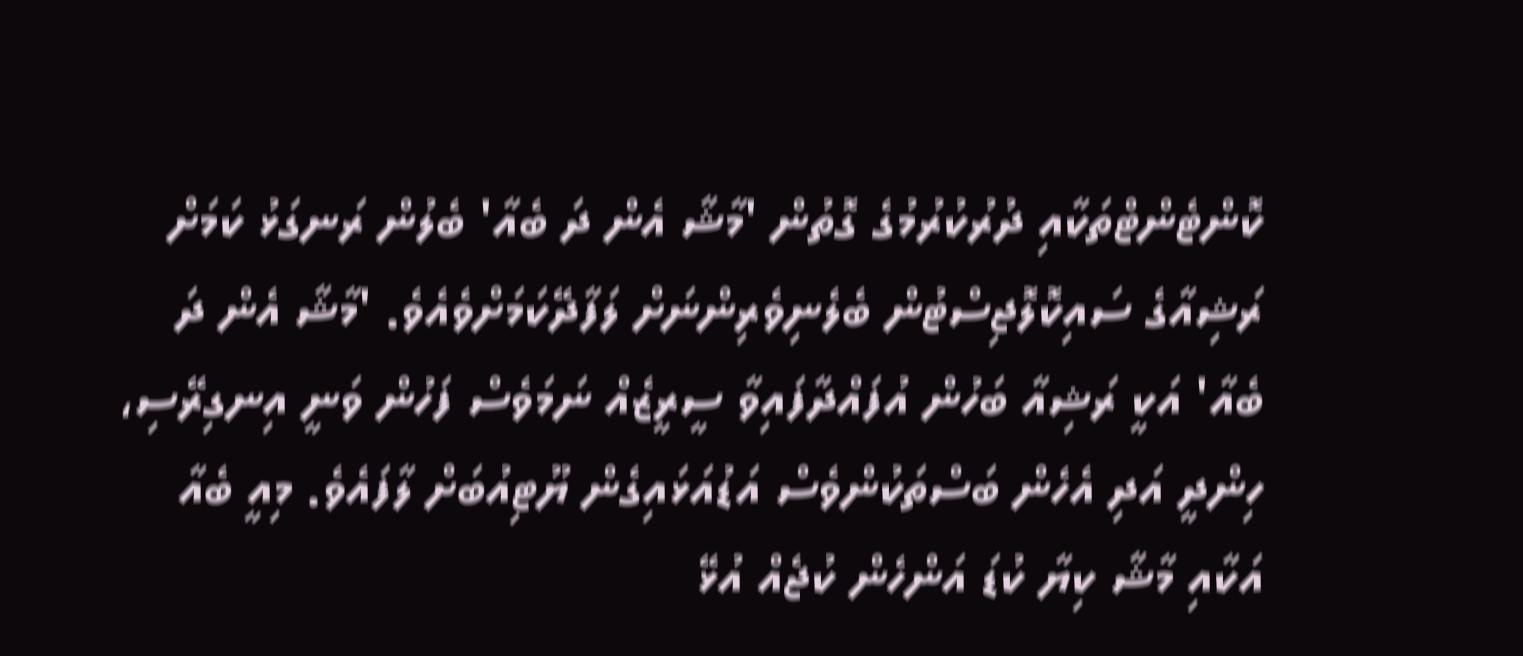ކޮންޓެންޓްތަކާއި ދުރުކުރުމުގެ ގޮތުން 'މާޝާ އެން ދަ ބެއާ' ބެލުން ރަނގަޅު ކަމަށް ރަޝިއާގެ ސައިކޮލޮޖިސްޓުން ބެލެނިވެރިންނަށް ލަފާދޭކަމަށްވެއެވެ. 'މާޝާ އެން ދަ ބެއާ' އަކީ ރަޝިއާ ބަހުން އުފައްދާފައިވާ ސީރީޒެއް ނަމަވެސް ފަހުން ވަނީ އިނގިރޭސި، ހިންދީ އަދި އެހެން ބަސްތަކުންވެސް އަޑުއަޅައިގެން ޔޫޓިއުބަށް ލާފައެވެ. މިއީ ބެއާ އަކާއި މާޝާ ކިޔާ ކުޑަ އަންހެން ކުޖެއް އުޅޭ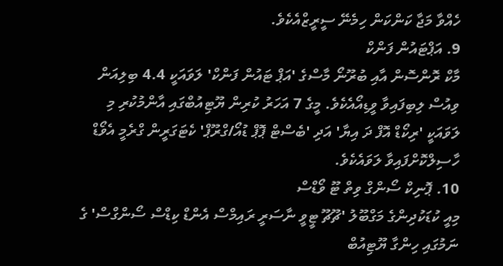ހެއްވާ މަޖާ ކަންކަން ހިމެނޭ ސީރީޒްއެކެވެ.
9. އަޕްޓައުން ފަންކް
މާކް ރޮންސޮން އާއި ބުރޫނޯ މާސްގެ 'އަޕް ޓައުން ފަންކް' ލަވައަކީ 4.4 ބިލިއަން ވިއުސް ލިބިފައިވާ ވީޑިއޯއެކެވެ. މީގެ 7 އަހަރު ކުރިން ޔޫޓިއުބްގައި އާންމުކުރި މި ލަވައަކީ 'ރިކޯޑް އޮފް ދަ އިޔާ' އަދި 'ބެސްޓް ޕޮޕް ޑުއޯ/ގްރޫޕް' ކެޓަގަރީން ގްރެމީ އެވޯޑް ހާސިލްކޮށްފައިވާ ލަވައެކެވެ.
10. ޕޮނިކް ސޯންގް ވިތް ޓޫ ވޯޑްސް
މިއީ ކުޑަކުދިންގެ މަގްބޫލު 'ޗޫޗޫ ޓީވީ ނާސަރީ ރައިމްސް އެންޑް ކިޑްސް ސޯންގްސް' ގެ ނަމުގައި ހިންގާ ޔޫޓިއުބް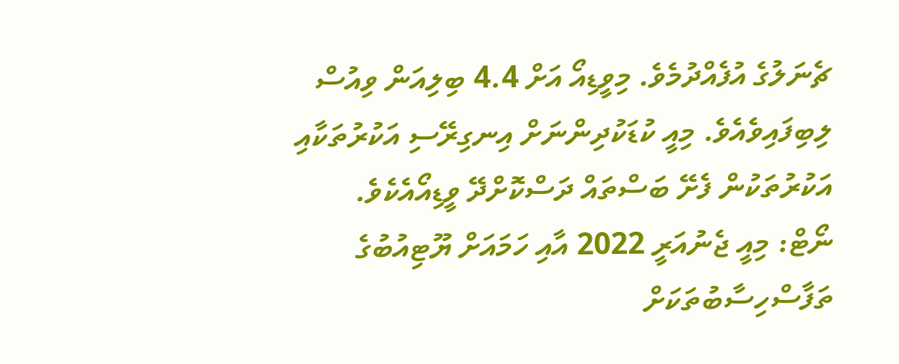ޗެނަލުގެ އުފެއްދުމެވެ. މިވީޑިއޯ އަށް 4.4 ބިލިއަން ވިއުސް ލިބިފައިވެއެވެ. މިއީ ކުޑަކުދިންނަށް އިނގިރޭސި އަކުރުތަކާއި އަކުރުތަކުން ފެށޭ ބަސްތައް ދަސްކޮށްދޭ ވީޑިއޯއެކެވެ.
ނޯޓް: މިއީ ޖެނުއަރީ 2022 އާއި ހަމައަށް ޔޫޓިއުބުގެ ތަފާސްހިސާބުތަކަށް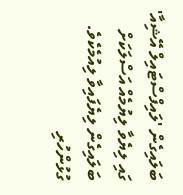ބަލައިގެން 'ލައިފްސްޓައިލް އޭޝިއާ' ގައި ލިޔެވާ ލިޔުމެއް އަސްލަކަށް ބަލައިގެން ލިޔެފައިވާ ލިއުމެކެވެ.
ގުޅުންހުރި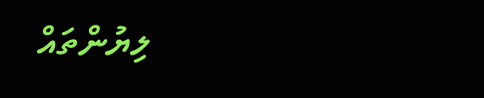ލިޔުންތައް